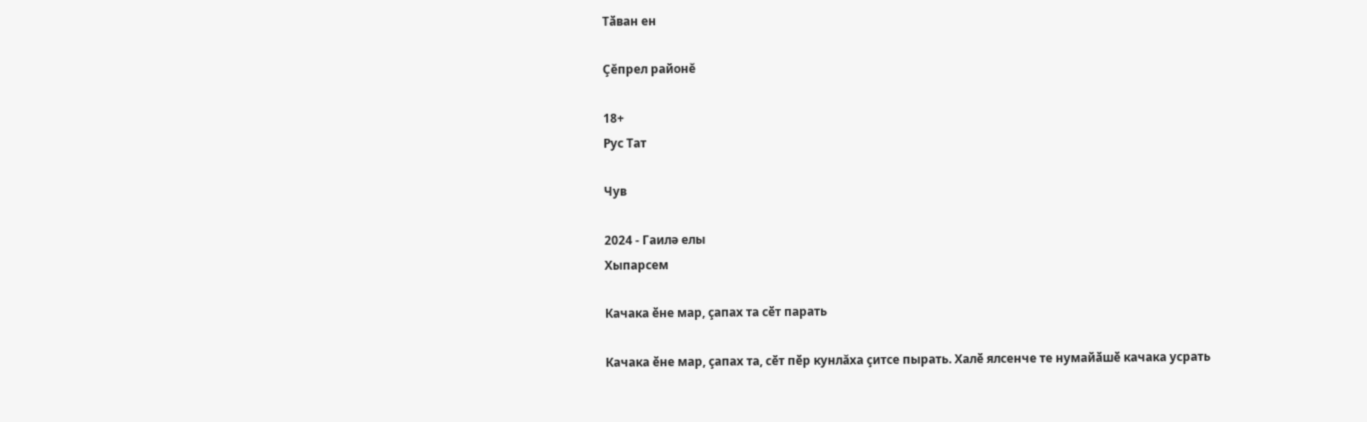Тӑван ен

Çĕпрел районĕ

18+
Рус Тат

Чув

2024 - Гаилә елы
Хыпарсем

Качака ӗне мар, çапах та сӗт парать

Качака ӗне мар, çапах та, сӗт пӗр кунлăха çитсе пырать. Халӗ ялсенче те нумайӑшӗ качака усрать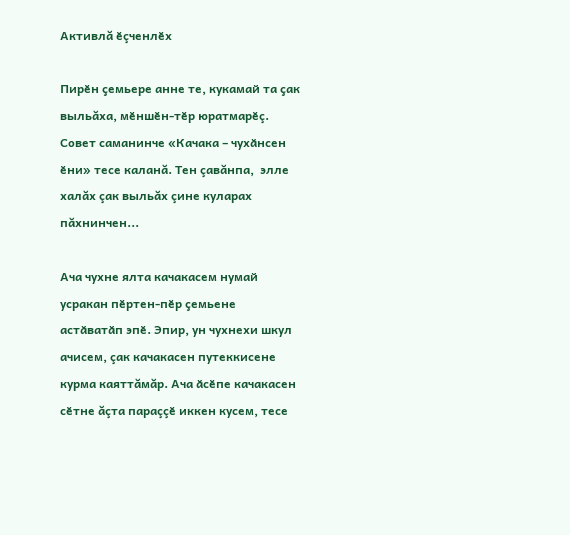Активлă ӗçченлӗх

Пирӗн ҫемьере анне те, кукамай та ҫак выльăха, мӗншӗн-тӗр юратмарӗç. Совет саманинче «Качака – чухӑнсен ӗни» тесе каланă. Тен çавăнпа,  элле халăх çак выльăх çине куларах пăхнинчен...

Ача чухне ялта качакасем нумай усракан пӗртен-пӗр ҫемьене астӑватӑп эпӗ. Эпир, ун чухнехи шкул ачисем, çак качакасен путеккисене курма каяттăмăр. Ача ӑсӗпе качакасен сӗтне ăçта параççӗ иккен кусем, тесе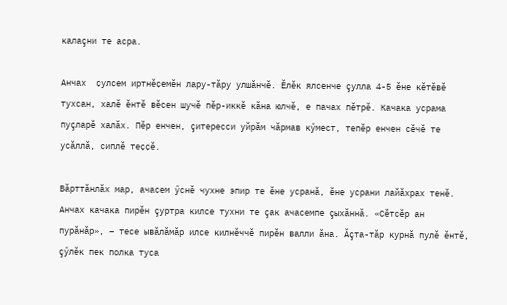калаçни те асра.

Анчах  ҫулсем иртнӗҫемӗн лару-тӑру улшӑнчӗ. Ӗлӗк ялсенче çулла 4-5 ӗне кӗтӗвӗ тухсан, халӗ ӗнтӗ вӗсен шучӗ пӗр-иккӗ кăна юлчӗ, е пачах пӗтрӗ. Качака усрама пуçларӗ халăх. Пӗр енчен, çитересси уйрӑм чӑрмав кӳмест, тепӗр енчен сӗчӗ те усӑллӑ, сиплӗ теҫҫӗ.

Вăрттăнлăх мар, ачасем ӳснӗ чухне эпир те ӗне усранă, ӗне усрани лайăхрах тенӗ. Анчах качака пирӗн çуртра килсе тухни те çак ачасемпе çыхăннă. «Сӗтсӗр ан пурӑнӑр», – тесе ывăлăмăр илсе килнӗччӗ пирӗн валли ăна. Ăçта-тăр курнă пулӗ ӗнтӗ, çӳлӗк пек полка туса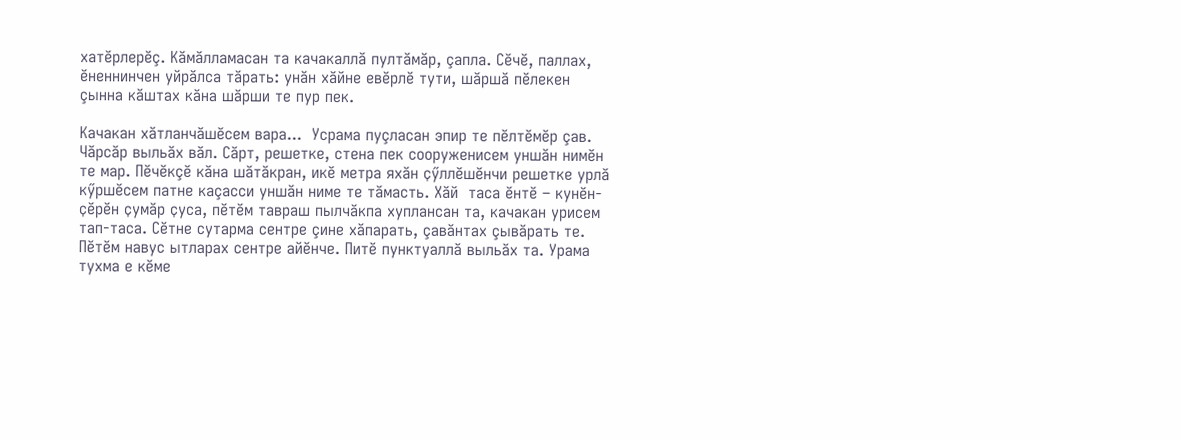хатӗрлерӗç. Кăмăлламасан та качакаллă пултăмăр, çапла. Сӗчӗ, паллах, ӗненнинчен уйрӑлса тӑрать: унӑн хăйне евӗрлӗ тути, шăршă пӗлекен çынна кӑштах кăна шӑрши те пур пек.

Качакан хăтланчăшӗсем вара...  Усрама пуçласан эпир те пӗлтӗмӗр çав. Чăрсăр выльăх вăл. Сăрт, решетке, стена пек сооруженисем уншӑн нимӗн те мар. Пӗчӗкçӗ кăна шăтăкран, икӗ метра яхăн ҫӳллӗшӗнчи решетке урлă кӳршӗсем патне каçасси уншăн ниме те тăмасть. Хӑй  таса ӗнтӗ – кунӗн-ҫӗрӗн ҫумӑр ҫуса, пӗтӗм тавраш пылчăкпа хуплансан та, качакан урисем тап-таса. Сӗтне сутарма сентре çине хăпарать, çавăнтах çывăрать те. Пӗтӗм навус ытларах сентре айӗнче. Питӗ пунктуаллӑ выльăх та. Урама тухма е кӗме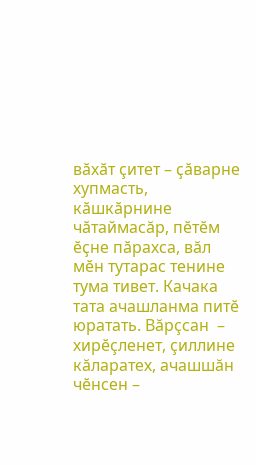вӑхӑт çитет – ҫӑварне хупмасть, кӑшкӑрнине чӑтаймасăр, пӗтӗм ӗҫне пӑрахса, вăл мӗн тутарас тенине тума тивет. Качака тата ачашланма питӗ юратать. Вăрçсан  – хирӗçленет, çиллине кăларатех, ачашшăн чӗнсен –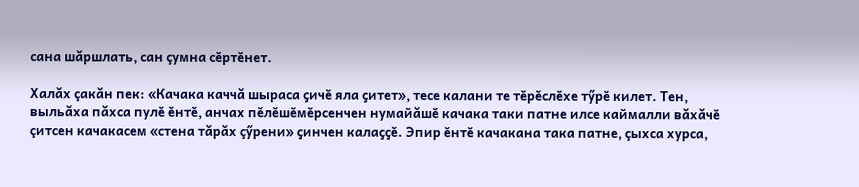сана шăршлать, сан çумна сӗртӗнет.

Халăх çакăн пек: «Качака каччă шыраса ҫичӗ яла ҫитет», тесе калани те тӗрӗслӗхе тӳрӗ килет. Тен, выльăха пăхса пулӗ ӗнтӗ, анчах пӗлӗшӗмӗрсенчен нумайăшӗ качака таки патне илсе каймалли вăхăчӗ çитсен качакасем «стена тăрăх çӳрени» ҫинчен калаҫҫӗ. Эпир ӗнтӗ качакана така патне, çыхса хурса,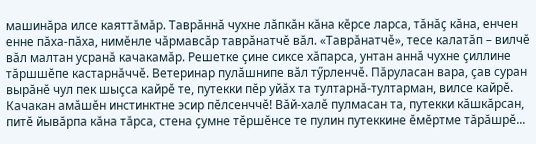машинăра илсе каяттăмăр. Таврӑннӑ чухне лӑпкӑн кăна кӗрсе ларса, тăнăç кăна, енчен енне пăха-пăха, нимӗнле чӑрмавсӑр таврӑнатчӗ вăл. «Таврăнатчӗ», тесе калатăп – вилчӗ вăл малтан усранă качакамăр. Решетке ҫине сиксе хăпарса, унтан аннă чухне çиллине тăршшӗпе кастарнăччӗ. Ветеринар пулӑшнипе вӑл тӳрленчӗ. Пăруласан вара, çав суран вырăнӗ чул пек шыçса кайрӗ те, путекки пӗр уйӑх та тултарнă-тултарман, вилсе кайрӗ. Качакан амӑшӗн инстинктне эсир пӗлсенччӗ! Вăй-халӗ пулмасан та, путекки кăшкăрсан, питӗ йывăрпа кăна тăрса, стена ҫумне тӗршӗнсе те пулин путеккине ӗмӗртме тăрăшрӗ...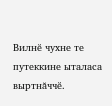Вилнӗ чухне те путеккине ыталаса выртнăччӗ.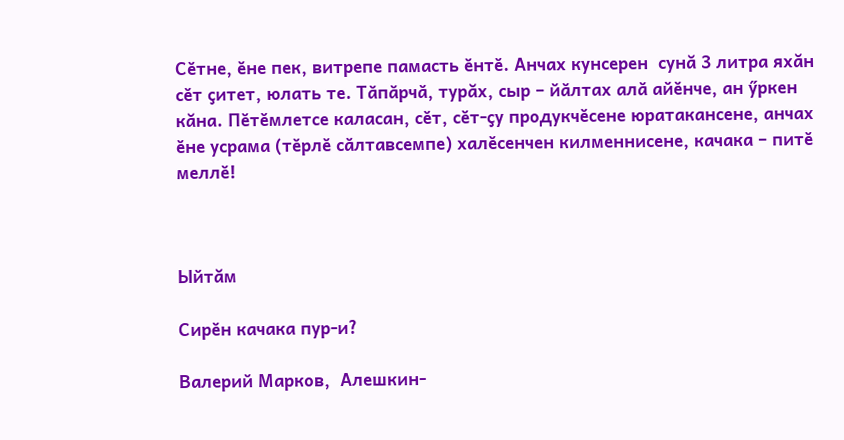Сӗтне, ӗне пек, витрепе памасть ӗнтӗ. Анчах кунсерен  сунă 3 литра яхăн сӗт ҫитет, юлать те. Тӑпӑрчӑ, турăх, сыр – йӑлтах алӑ айӗнче, ан ӳркен кăна. Пӗтӗмлетсе каласан, сӗт, сӗт-ҫу продукчӗсене юратакансене, анчах ӗне усрама (тӗрлӗ сӑлтавсемпе) халӗсенчен килменнисене, качака – питӗ меллӗ!



Ыйтăм

Сирӗн качака пур-и?

Валерий Марков,  Алешкин-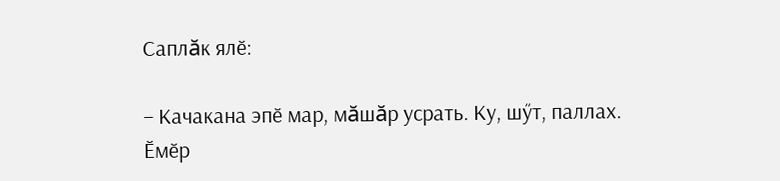Саплăк ялӗ:

– Качакана эпӗ мар, мăшăр усрать. Ку, шӳт, паллах. Ӗмӗр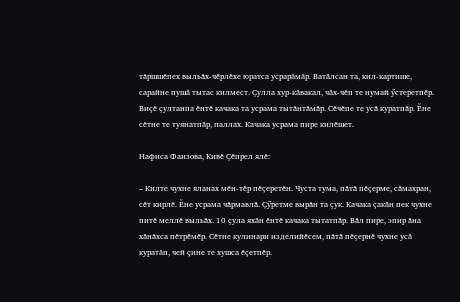тӑршшӗпех выльӑх-чӗрлӗхе юратса усрарăмăр. Ватăлсан та, кил-картише, сарайне пушă тытас килмест. Ҫулла хур-кăвакал, чăх-чӗп те нумай ӳстеретпӗр. Виҫӗ ҫултанпа ӗнтӗ качака та усрама тытӑнтӑмӑр. Сӗчӗпе те усӑ куратпӑр. Ӗне сӗтне те туянатпăр, паллах. Качака усрама пире килӗшет.

Нафиса Фаизова, Кивӗ Ҫӗпрел ялӗ:

– Килте чухне яланах мӗн-тӗр пӗçеретӗн. Чуста тума, пӑтӑ пӗçерме, сӑмахран, сӗт кирлӗ. Ӗне усрама чӑрмавлӑ. Çӳретме вырӑн та ҫук. Качака çакăн пек чухне питӗ меллӗ выльӑх. 10 ҫула яхăн ӗнтӗ качака тытатпӑр. Вӑл пире, эпир ӑна хӑнӑхса пӗтрӗмӗр. Сӗтне кулинари изделийӗсем, пӑтӑ пӗҫернӗ чухне усă куратăп, чей çине те хушса ӗçетпӗр.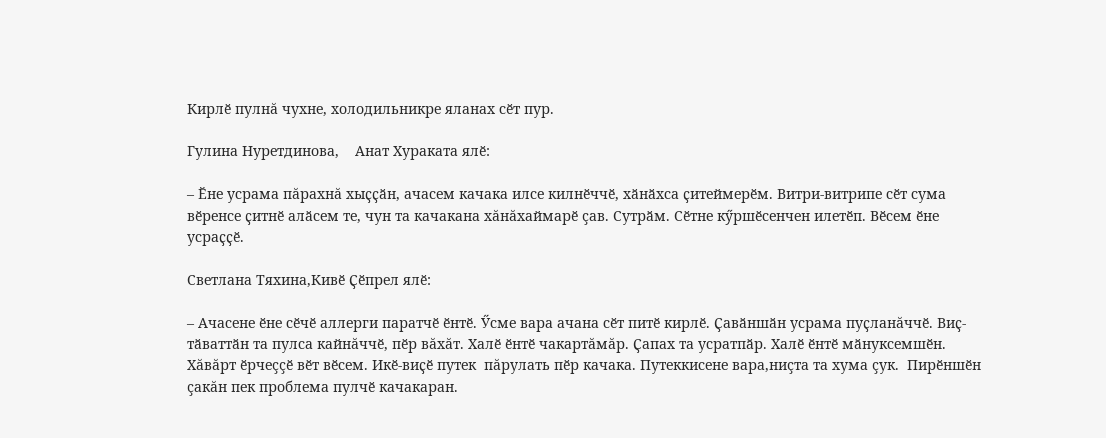Кирлӗ пулнă чухне, холодильникре яланах сӗт пур.

Гулина Нуретдинова,    Анат Хураката ялӗ:

– Ӗне усрама пăрахнă хыҫҫӑн, ачасем качака илсе килнӗччӗ, хӑнӑхса ҫитеймерӗм. Витри-витрипе сӗт сума вӗренсе ҫитнӗ алӑсем те, чун та качакана хăнăхаймарӗ çав. Сутрӑм. Сӗтне кӳршӗсенчен илетӗп. Вӗсем ӗне усраҫҫӗ.

Светлана Тяхина,Кивӗ Ҫӗпрел ялӗ:

– Ачасене ӗне сӗчӗ аллерги паратчӗ ӗнтӗ. Ӳсме вара ачана сӗт питӗ кирлӗ. Ҫавӑншӑн усрама пуҫланăччӗ. Виҫ-тӑваттӑн та пулса кайнăччӗ, пӗр вăхăт. Халӗ ӗнтӗ чакартăмăр. Ҫапах та усратпӑр. Халӗ ӗнтӗ мӑнуксемшӗн. Хăвăрт ӗрчеççӗ вӗт вӗсем. Икӗ-виҫӗ путек  пăрулать пӗр качака. Путеккисене вара,ниçта та хума çук.  Пирӗншӗн çакăн пек проблема пулчӗ качакаран.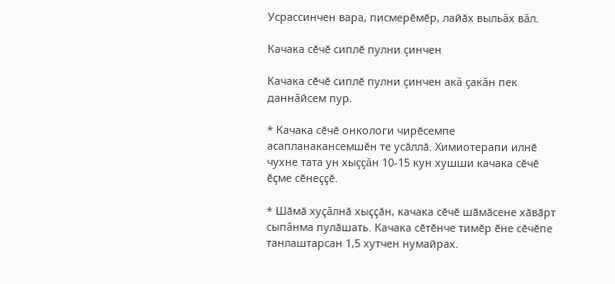Усрассинчен вара, писмерӗмӗр, лайӑх выльăх вăл.

Качака сӗчӗ сиплӗ пулни çинчен

Качака сӗчӗ сиплӗ пулни çинчен акă çакăн пек даннăйсем пур.

* Качака сӗчӗ онкологи чирӗсемпе асапланакансемшӗн те усӑллӑ. Химиотерапи илнӗ чухне тата ун хыççăн 10-15 кун хушши качака сӗчӗ ӗҫме сӗнеҫҫӗ.

* Шӑмӑ хуҫăлнӑ хыҫҫӑн, качака сӗчӗ шӑмӑсене хӑвӑрт сыпăнма пулӑшать. Качака сӗтӗнче тимӗр ӗне сӗчӗпе танлаштарсан 1,5 хутчен нумайрах.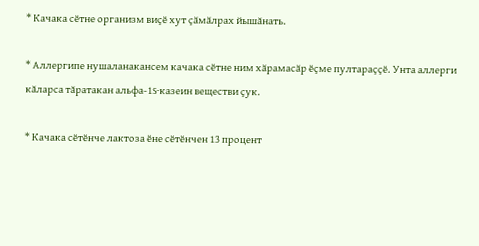* Качака сӗтне организм виҫӗ хут ҫӑмӑлрах йышăнать.

* Аллергипе нушаланакансем качака сӗтне ним хӑрамасӑр ӗҫме пултараҫҫӗ. Унта аллерги кăларса тăратакан альфа-1s-казеин веществи ҫук.

* Качака сӗтӗнче лактоза ӗне сӗтӗнчен 13 процент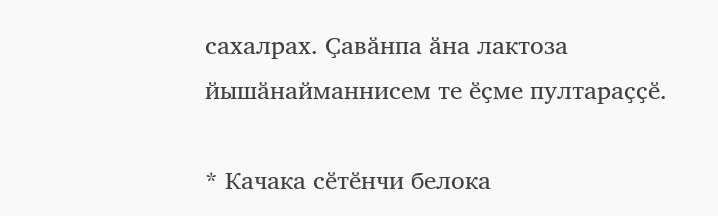сахалрах. Ҫавӑнпа ӑна лактоза йышӑнайманнисем те ӗҫме пултараҫҫӗ.

* Качака сӗтӗнчи белока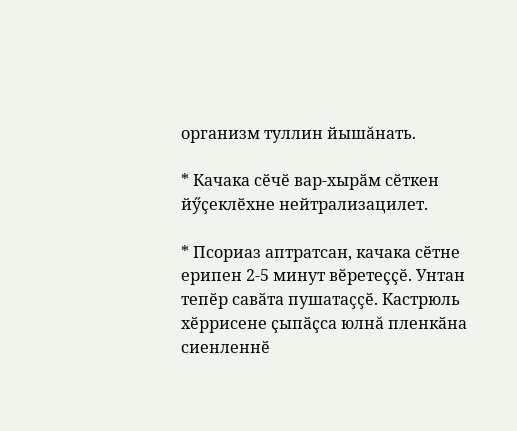организм туллин йышăнать.

* Качака сӗчӗ вар-хырӑм сӗткен йӳҫеклӗхне нейтрализацилет.

* Псориаз аптратсан, качака сӗтне ерипен 2-5 минут вӗретеҫҫӗ. Унтан тепӗр савӑта пушатаççӗ. Кастрюль хӗррисене ҫыпӑҫса юлнă пленкӑна сиенленнӗ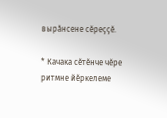вырӑнсене сӗреҫҫӗ.

* Качака сӗтӗнче чӗре ритмне йӗркелеме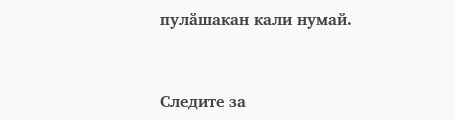пулӑшакан кали нумай.



Следите за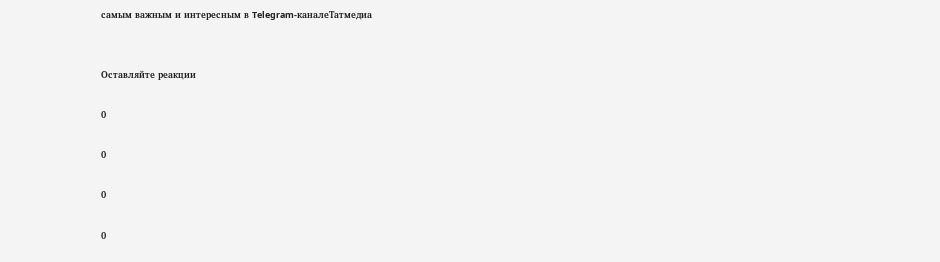самым важным и интересным в Telegram-каналеТатмедиа


Оставляйте реакции

0

0

0

0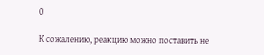0

К сожалению, реакцию можно поставить не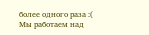более одного раза :(
Мы работаем над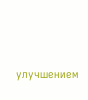улучшением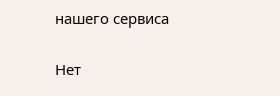нашего сервиса

Нет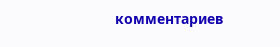комментариев